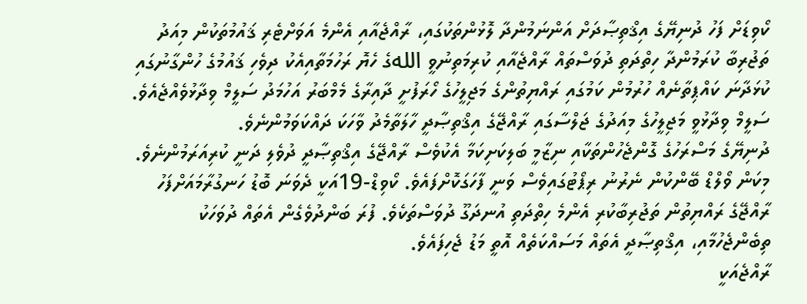ކޯވިޑަށް ފަހު ދުނިޔޭގެ އިޤްތިޞާދަށް އަންނަމުންދާ ލޮޅުންތަކުގައި، ރާއްޖެއާއި އެންމެ އަވަށްޓެރި ޤައުމުތަކުން މިއަދު ތަޖުރިބާ ކުރަމުންދާ ހިތްދަތި ދުވަސްތައް ރާއްޖެއާއި ކުރިމަތިނުވީ اللهގެ ހެޔޮ ރަހުމަތާއިއެކު ދިވެހި ޤައުމުގެ ހުންގާނުގައި ކުޅަދާނަ ކައްޕިތާނެއް ހުރުމުން ކަމުގައި ރައްޔިތުންގެ މަޖިލީހުގެ ހޯރަފުށީ ދާއިރާގެ މެމްބަރު އަހުމަދު ސަލީމް ވިދާޅުވެއްޖެއެވެ. ސަލީމް ވިދާޅުވީ މަޖިލީހުގެ މިއަދުގެ ޖަލްސާގައި ރާއްޖޭގެ އިޤްތިޞާދީ ހާލަތާމެދު ވާހަކަ ދައްކަވަމުންނެވެ.
ދުނިޔޭގެ މަސްރަހުގެ ގޮންޖެހުންތަކާއި ނިޒާމީ ބަލިކަށިކަމާ އެކުވެސް ރާއްޖޭގެ އިޤްތިޞާދީ ދުވެލި ދަނީ ކުރިއަރަމުންނެވެ. މިކަން ވޯލްޑް ބޭންކުން ނެރުނު ރިޕޯޓުގައިވެސް ވަނީ ފާހަގަކޮށްފައެވެ. ކޯވިޑް-19އަކީ ދެވަނަ ބޮޑު ހަނގުރާމައަށްފަހު ރާއްޖޭގެ ރައްޔިތުން ތަޖުރިބާކުރި އެންމެ ހިތްދަތި އުނދަގޫ ދުވަސްތަކެވެ. ފުރަ ބަންދުވެގެން އެތައް ދުވަހަކު ތިބެންޖެހުމާއި، އިޤްތިޞާދީ އެތައް މަސައްކަތެއް އޮތީ މަޑު ޖެހިފައެވެ.
ރާއްޖެއަކީ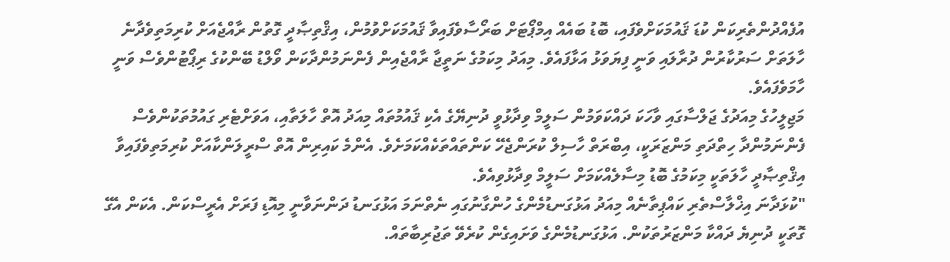އުފެއްދުންތެރިކަން ކުޑަ ޤައުމަކަށްވެފައި، ބޮޑު ބައެއް އިމްޕޯޓަށް ބަރޯސާވެފައިވާ ޤައުމަކަށްވުމުން، އިޤްތިޞާދީ ގޮތުން ރާއްޖެއަށް ކުރިމަތިވެދާނެ ހާލަތަށް ސަރުކާރުން ދުރާލައި ވަނީ ފިޔަވަޅު އަޅާފައެވެ. މިއަދު މިކަމުގެ ނަތީޖާ ރާއްޖެއިން ފެންނަމުންދާކަން ވޯލްޑު ބޭންކުގެ ރިޕޯޓުންވެސް ވަނީ ހާމަވެފައެވެ.
މަޖިލީހުގެ މިއަދުގެ ޖަލްސާގައި ވާހަކަ ދައްކަވަމުން ސަލީމް ވިދާޅުވީ ދުނިޔޭގެ އެކި ޤައުމުތައް މިއަދު އޮތް ހާލަތާއި، އަވަށްޓެރި ގައުމުތަކުންވެސް ފެންނަމުންދާ ހިތްދަތި މަންޒަރަކީ، އިބްރަތް ހާސިލް ކުރަންޖެހޭ ކަންތައްތަކެއްކަމަށެވެ. އެންމެ ކައިރިން އޮތް ސްރީލަންކާއަށް ކުރިމަތިވެފައިވާ އިޤްތިޞާދީ ހާލަތަކީ މިކަމުގެ ބޮޑު މިސާލެއްކަމަށް ސަލީމް ވިދާޅުވިއެވެ.
"ކުޅަދާނަ އިޚްލާސްތެރި ކައްޕިތާނެއް މިއަދު އަޅުގަނޑުމެންގެ ހުންގާނުގައި ނެތްނަމަ އަޅުގަނޑު ދަންނަވާނީ މިއޮޑި ފަރަށް އެރީސްކަން. އެކަން އެގޭ ގޮތަކީ ދުނިޔެ ދައްކާ މަންޒަރުތަކުން. އަޅުގަނޑުމެންގެ ވަށައިގެން ކުރެވޭ ތަޖުރިބާތައް.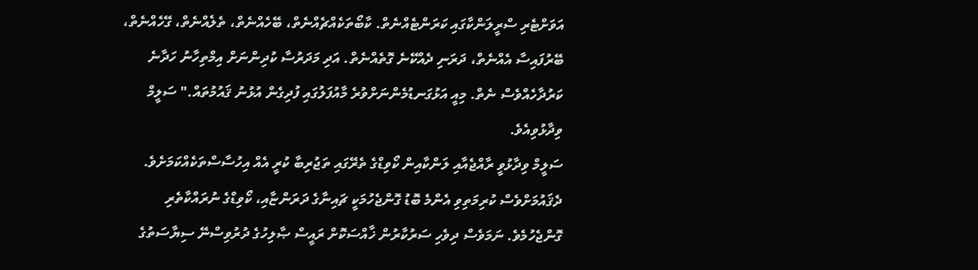އަވަށްޓެރި ސްރީލަންކާގައި ކަރަންޓެއްނެތް. ކާބޯތަކެއްޗެއްނެތް، ބޭހެއްނެތް، ތެލެއްނެތް، ގޭހެއްނެތް، ބޭރުފައިސާ އެއްނެތް، ދަރަނި ދެއްކޭނެ ގޮތެއްނެތް. އަދި މަދަރުސާ ކުދިންނަށް އިމްތިހާނު ހަދާނެ ކަރުދާހެއްވެސް ނެތް. މިއީ އަޅުގަނޑުމެންނަށްވުރެ މާއުފަލުގައި ފުދިގެން އުޅުނު ޤައުމުތައް." ސަލީމް ވިދާޅުވިއެވެ.
ސަލީމް ވިދާޅުވީ ރާއްޖެއާއި ލަންކާއިން ކޯވިޑްގެ ތެރޭގައި ތަޖުރިބާ ކުރީ އެއް އިހުސާސްތަކެއްކަމަށެވެ. ދެޤައުމަށްވެސް ކުރިމަތިވި އެންމެ ބޮޑު ގޮންޖެހުމަކީ ޗައިނާގެ ދަރަންޏާއި، ކޯވިޑްގެ ނުރައްކާތެރި ގޮންޖެހުމެވެ. ނަމަވެސް ދިވެހި ސަރުކާރުން ޚާއްސަކޮށް ރައީސް ޞާލިހުގެ ދުރުވިސްނޭ ސިޔާސަތުގެ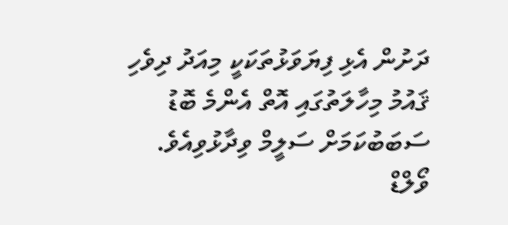ދަށުން އެޅި ފިޔަވަޅުތަކަކީ މިއަދު ދިވެހި ޤައުމު މިހާލަތުގައި އޮތް އެންމެ ބޮޑު ސަބަބުކަމަށް ސަލީމް ވިދާޅުވިއެވެ.
ވޯލްޑް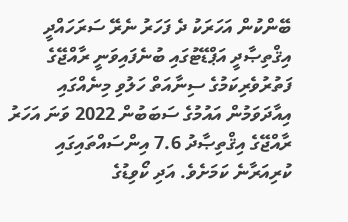ބޭންކުން އަހަރަކު ދެ ފަހަރު ނެރޭ ސަރަހައްދީ އިޤްތިޞާދީ އަޕްޑޭޓުގައި ބުނެފައިވަނީ ރާއްޖޭގެ ފަތުރުވެރިކަމުގެ ސިނާއަތް ހަލުވި މިނެއްގައި އިއާދަވަމުން އައުމުގެ ސަބަބުން 2022 ވަނަ އަހަރު ރާއްޖޭގެ އިޤްތިޞާދު 7.6 އިންސައްތައިގައި ކުރިއަރާނެ ކަމަށެވެ. އަދި ކޯވިޑުގެ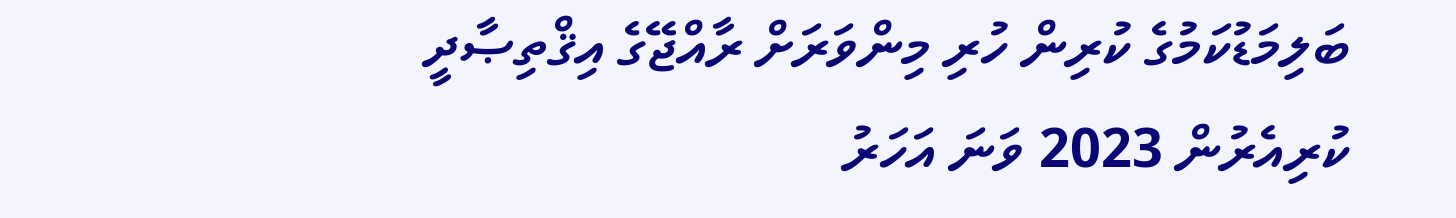ބަލިމަޑުކަމުގެ ކުރިން ހުރި މިންވަރަށް ރާއްޖޭގެ އިޤްތިޞާދީ ކުރިއެރުން 2023 ވަނަ އަހަރު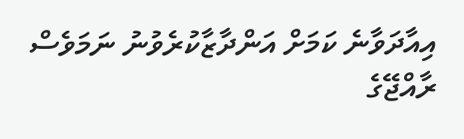އިއާދަވާނެ ކަމަށް އަންދާޒާކުރެވުނު ނަމަވެސް ރާއްޖޭގެ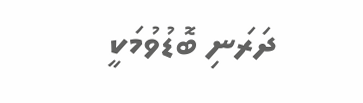ދަރަނި ބޮޑުވުމަކީ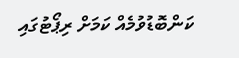ކަންބޮޑުވުމެއް ކަމަށް ރިޕޯޓުގައި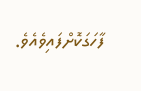ފާހަގަކޮށްފައިވެއެވެ.